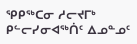ᕿᑭᖅᑕᓂ ᓱᓕᔪᒥᒃ ᑭᓪᓕᓯᓂᐊᖅᑏᑦ ᐃᓄᓐᓄᑦ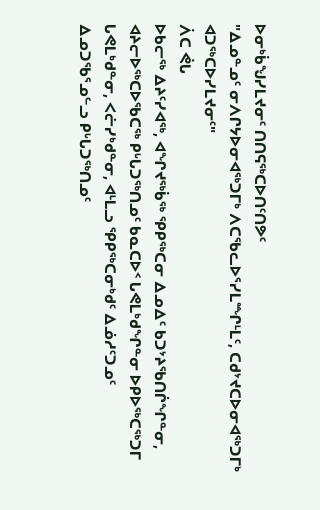ᐅᓂᒃᑳᖑᓯᒪᔪᓂᑦ ᑎᑎᕋᖅᑕᐅᑎᑦᑎᕗᑦ
"ᐃᓄᓐᓄᑦ ᓂᐱᒋᔭᐅᓂᐊᖅᑐᒥᒃ ᐱᑕᖃᓚᐅᕐᓯᒪᙱᒻᒪᑦ, ᑕᑯᔾᔪᑕᐅᓂᐊᖅᑐᒥᒃ ᐊᑐᖅᑕᐅᓯᒪᔪᓂᑦ"
ᐲᑕ ᕚᒐ
ᐅᑲᓕᖅ ᐃᔨᑦᓯᐊᖅ, ᐊᖏᔪᖅᑳᖅ ᕿᑭᖅᑕᓂ ᐃᓄᐃᑦ ᑲᑐᔾᔨᖃᑎᒌᖏᓐᓂ, ᐊᔨᓕᐅᖅᑕᐅᖃᑕᖅ ᑭᒡᒐᑐᖅᑎᓄᑦ ᑲᓇᑕᐅᑉ ᒐᕙᒪᒃᑯᖏᓐᓂ ᐅᑭᐅᖅᑕᖅᑐᒥ ᒐᕙᒪᒃᑯᓐᓂ, ᐸᓖᓯᒃᑯᓐᓂ, ᐊᒻᒪᓗ ᕿᑭᖅᑕᓂᒃᑯᑦ ᐃᓅᓱᑦᑐᓄᑦ ᐃᓄᑐᖃᕐᓄᓪᓗ ᑭᒡᒐᑐᖅᑎᓄᑦ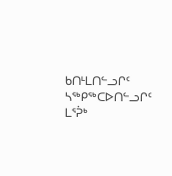ᑲᑎᒻᒪᑎᓪᓗᒋᑦ ᓴᖅᑭᖅᑕᐅᑎᓪᓗᒋᑦ ᒪᕐᕉᒃ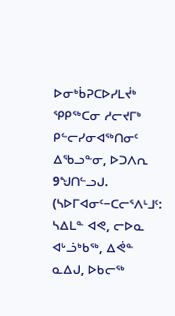ᐅᓂᒃᑳᕈᑕᐅᓯᒪᔫᒃ ᕿᑭᖅᑕᓂ ᓱᓕᔪᒥᒃ ᑭᓪᓕᓯᓂᐊᖅᑎᓂᑦ ᐃᖃᓗᓐᓂ, ᐅᑐᐱᕆ 9ᖑᑎᓪᓗᒍ.
(ᓴᐅᒥᐊᓂᑦ−ᑕᓕᕐᐱᒻᒧᑦ: ᓴᐃᒪᓐ ᐊᕙ, ᓕᐅᓇ ᐊᒡᓘᒃᑲᖅ, ᐃᕚᓐ ᓇᐃᒍ, ᐅᑲᓕᖅ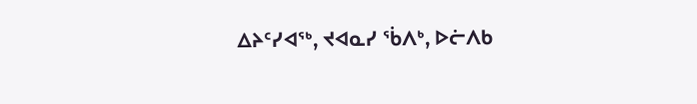ᐃᔨᑦᓯᐊᖅ, ᔪᐊᓇᓯ ᖄᐱᒃ, ᐅᓖᐱᑲ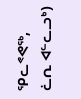ᕿᓚᕝᕙᖅ, ᓛᕆ ᐊᓪᓚᓗᒃ)